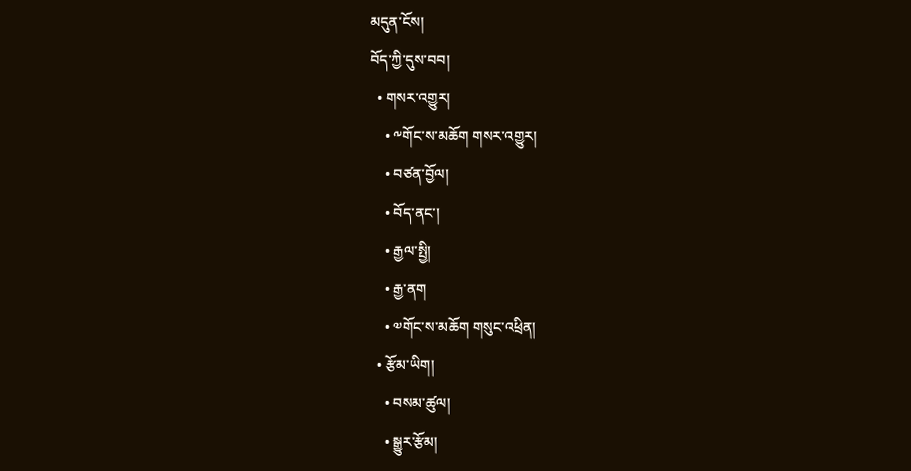མདུན་ངོས།
བོད་ཀྱི་དུས་བབ།
  • གསར་འགྱུར།
    • ༸གོང་ས་མཆོག གསར་འགྱུར།
    • བཙན་བྱོལ།
    • བོད་ནང་།
    • རྒྱལ་སྤྱི།
    • རྒྱ་ནག
    • ༧གོང་ས་མཆོག གསུང་འཕྲིན།
  • རྩོམ་ཡིག།
    • བསམ་ཚུལ།
    • སྒྱུར་རྩོམ།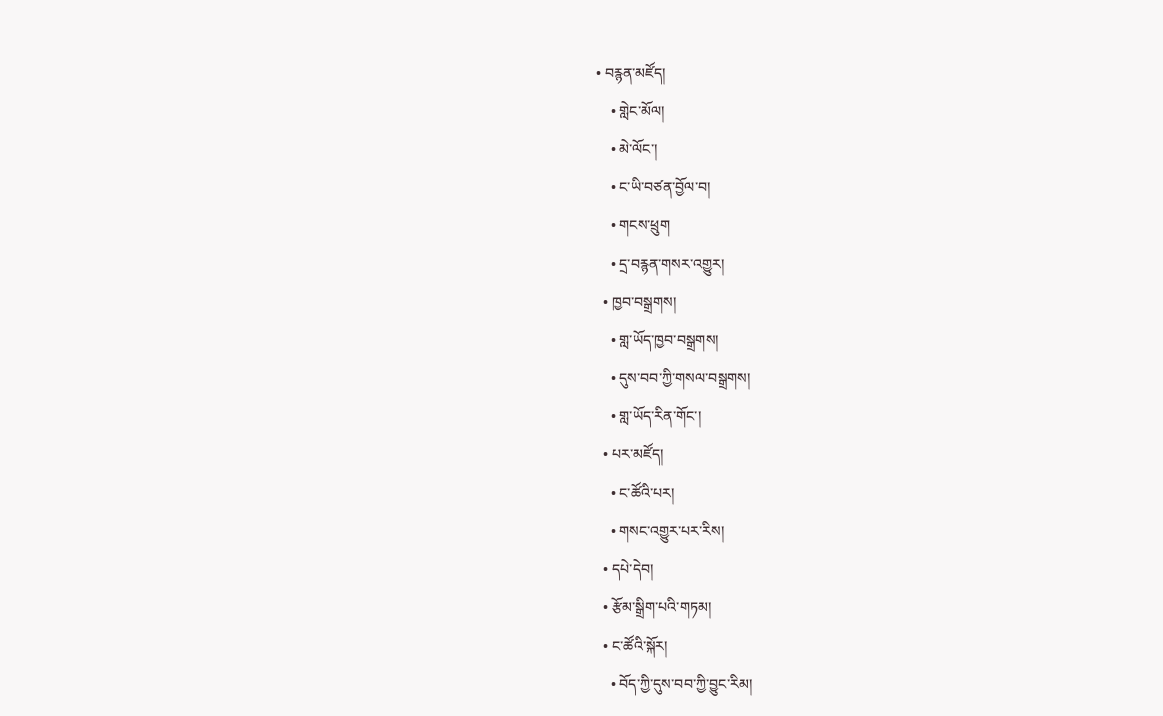• བརྙན་མཛོད།
    • གླེང་མོལ།
    • མེ་ལོང་།
    • ང་ཡི་བཙན་བྱོལ་བ།
    • གངས་ཕྲུག
    • དྲ་བརྙན་གསར་འགྱུར།
  • ཁྱབ་བསྒྲགས།
    • གླ་ཡོད་ཁྱབ་བསྒྲགས།
    • དུས་བབ་ཀྱི་གསལ་བསྒྲགས།
    • གླ་ཡོད་རིན་གོང་།
  • པར་མཛོད།
    • ང་ཚོའི་པར།
    • གསང་འགྱུར་པར་རིས།
  • དཔེ་དེབ།
  • རྩོམ་སྒྲིག་པའི་གཏམ།
  • ང་ཚོའི་སྐོར།
    • བོད་ཀྱི་དུས་བབ་ཀྱི་བྱུང་རིམ།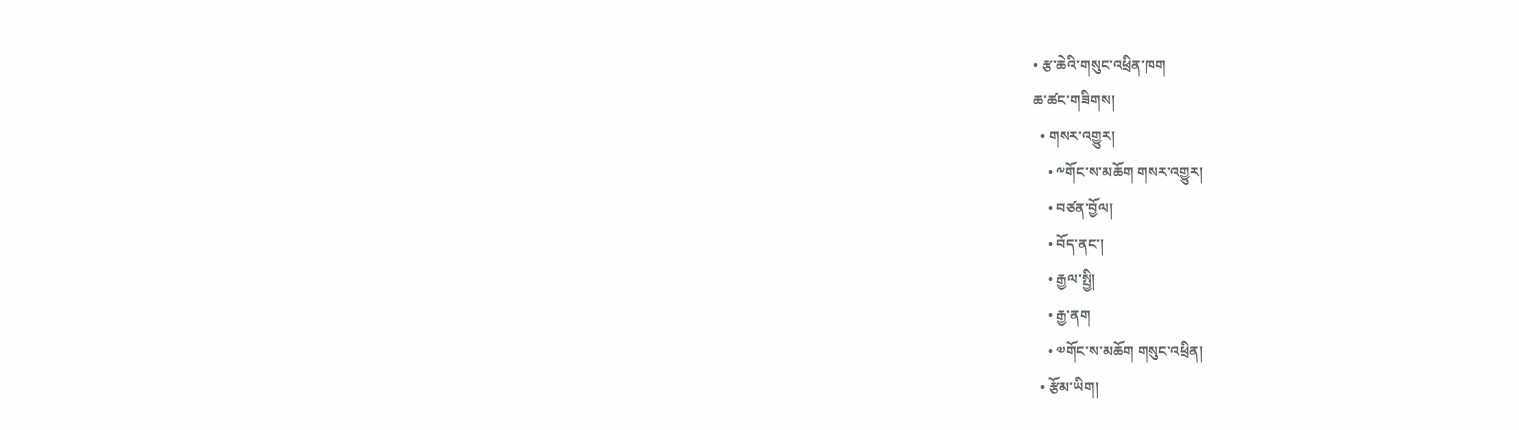• རྩ་ཆེའི་གསུང་འཕྲིན་ཁག
ཆ་ཚང་གཟིགས།
  • གསར་འགྱུར།
    • ༸གོང་ས་མཆོག གསར་འགྱུར།
    • བཙན་བྱོལ།
    • བོད་ནང་།
    • རྒྱལ་སྤྱི།
    • རྒྱ་ནག
    • ༧གོང་ས་མཆོག གསུང་འཕྲིན།
  • རྩོམ་ཡིག།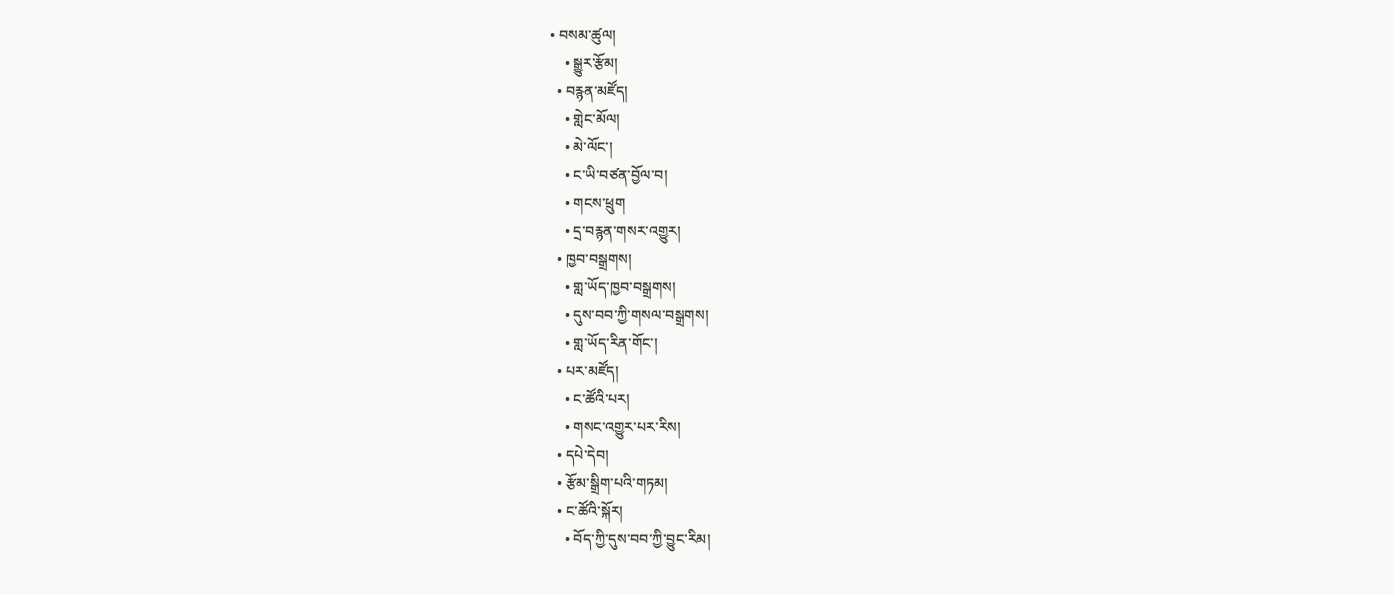• བསམ་ཚུལ།
    • སྒྱུར་རྩོམ།
  • བརྙན་མཛོད།
    • གླེང་མོལ།
    • མེ་ལོང་།
    • ང་ཡི་བཙན་བྱོལ་བ།
    • གངས་ཕྲུག
    • དྲ་བརྙན་གསར་འགྱུར།
  • ཁྱབ་བསྒྲགས།
    • གླ་ཡོད་ཁྱབ་བསྒྲགས།
    • དུས་བབ་ཀྱི་གསལ་བསྒྲགས།
    • གླ་ཡོད་རིན་གོང་།
  • པར་མཛོད།
    • ང་ཚོའི་པར།
    • གསང་འགྱུར་པར་རིས།
  • དཔེ་དེབ།
  • རྩོམ་སྒྲིག་པའི་གཏམ།
  • ང་ཚོའི་སྐོར།
    • བོད་ཀྱི་དུས་བབ་ཀྱི་བྱུང་རིམ།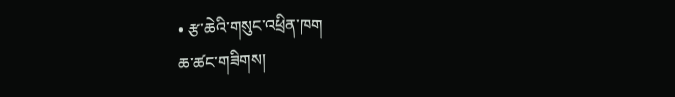• རྩ་ཆེའི་གསུང་འཕྲིན་ཁག
ཆ་ཚང་གཟིགས།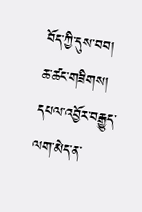བོད་ཀྱི་དུས་བབ།
ཆ་ཚང་གཟིགས།
དཔལ་འབྱོར་བརྒྱུད་ལག་མེད་ན་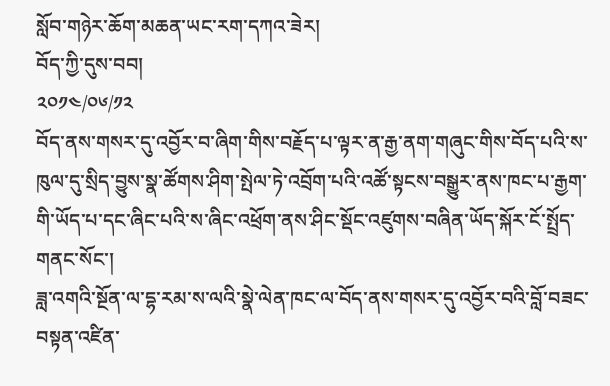སློབ་གཉེར་ཆོག་མཆན་ཡང་རག་དཀའ་ཟེར།
བོད་ཀྱི་དུས་བབ།
༢༠༡༤/༠༦/༡༢
བོད་ནས་གསར་དུ་འབྱོར་བ་ཞིག་གིས་བརྗོད་པ་ལྟར་ན་རྒྱ་ནག་གཞུང་གིས་བོད་པའི་ས་ཁུལ་དུ་སྲིད་བྱུས་སྣ་ཚོགས་ཤིག་སྤེལ་ཏེ་འབྲོག་པའི་འཚོ་སྟངས་བསྒྱུར་ནས་ཁང་པ་རྒྱག་གི་ཡོད་པ་དང་ཞིང་པའི་ས་ཞིང་འཕྲོག་ནས་ཤིང་སྡོང་འཛུགས་བཞིན་ཡོད་སྐོར་ངོ་སྤྲོད་གནང་སོང་།
ཟླ་འགའི་སྔོན་ལ་དྷ་རམ་ས་ལའི་སྣེ་ལེན་ཁང་ལ་བོད་ནས་གསར་དུ་འབྱོར་བའི་བློ་བཟང་བསྟན་འཛིན་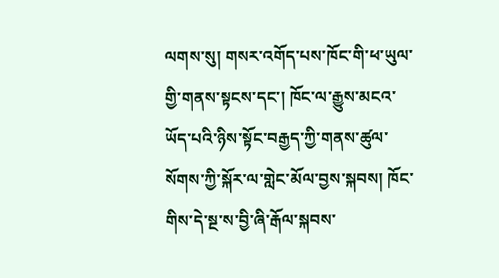ལགས་སུ། གསར་འགོད་པས་ཁོང་གི་ཕ་ཡུལ་གྱི་གནས་སྟངས་དང་། ཁོང་ལ་རྒྱུས་མངའ་ཡོད་པའི་ཉིས་སྟོང་བརྒྱད་ཀྱི་གནས་ཚུལ་སོགས་ཀྱི་སྐོར་ལ་གླེང་མོལ་བྱས་སྐབས། ཁོང་གིས་དེ་སྔ་ས་བྱི་ཞི་རྒོལ་སྐབས་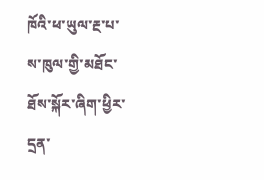ཁོའི་ཕ་ཡུལ་རྔ་པ་ས་ཁུལ་གྱི་མཐོང་ཐོས་སྐོར་ཞིག་ཕྱིར་དྲན་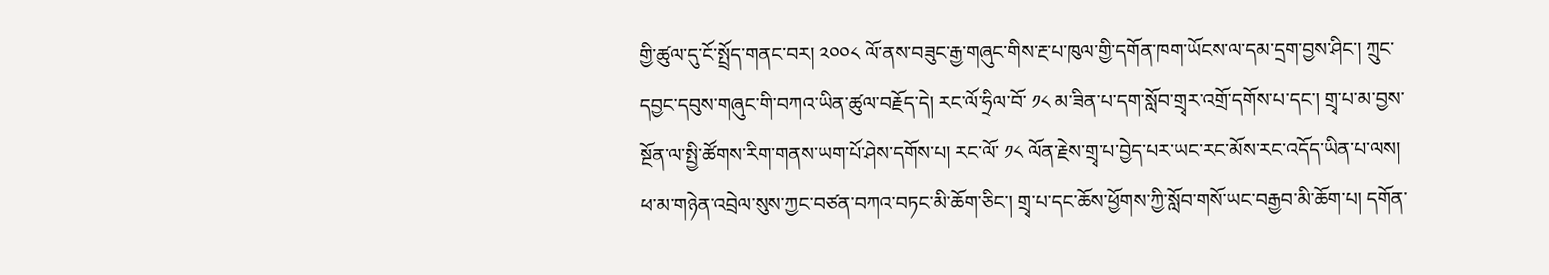གྱི་ཚུལ་དུ་ངོ་སྤྲོད་གནང་བར། ༢༠༠༨ ལོ་ནས་བཟུང་རྒྱ་གཞུང་གིས་རྔ་པ་ཁུལ་གྱི་དགོན་ཁག་ཡོངས་ལ་དམ་དྲག་བྱས་ཤིང་། ཀྲུང་དབྱང་དབུས་གཞུང་གི་བཀའ་ཡིན་ཚུལ་བརྗོད་དེ། རང་ལོ་ཧྲིལ་བོ་ ༡༨ མ་ཟིན་པ་དག་སློབ་གྲྭར་འགྲོ་དགོས་པ་དང་། གྲྭ་པ་མ་བྱས་སྔོན་ལ་སྤྱི་ཚོགས་རིག་གནས་ཡག་པོ་ཤེས་དགོས་པ། རང་ལོ་ ༡༨ ལོན་རྗེས་གྲྭ་པ་བྱེད་པར་ཡང་རང་མོས་རང་འདོད་ཡིན་པ་ལས། ཕ་མ་གཉེན་འབྲེལ་སུས་ཀྱང་བཙན་བཀའ་བཏང་མི་ཆོག་ཅིང་། གྲྭ་པ་དང་ཆོས་ཕྱོགས་ཀྱི་སློབ་གསོ་ཡང་བརྒྱབ་མི་ཆོག་པ། དགོན་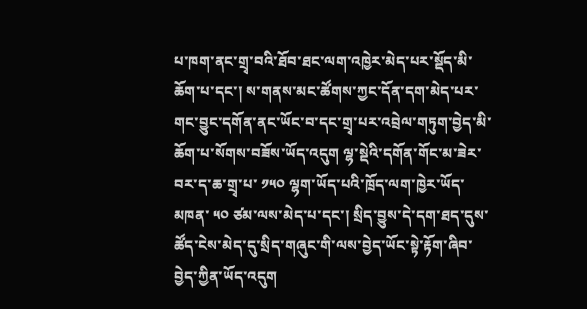པ་ཁག་ནང་གྲྭ་བའི་ཐོབ་ཐང་ལག་འཁྱེར་མེད་པར་སྡོད་མི་ཆོག་པ་དང་། ས་གནས་མང་ཚོགས་ཀྱང་དོན་དག་མེད་པར་གང་བྱུང་དགོན་ནང་ཡོང་བ་དང་གྲྭ་པར་འབྲེལ་གཏུག་བྱེད་མི་ཆོག་པ་སོགས་བཟོས་ཡོད་འདུག ལྷ་སྡེའི་དགོན་གོང་མ་ཟེར་བར་ད་ཆ་གྲྭ་པ་ ༡༥༠ ལྷག་ཡོད་པའི་ཁྲོད་ལག་ཁྱེར་ཡོད་མཁན་ ༥༠ ཙམ་ལས་མེད་པ་དང་། སྲིད་བྱུས་དེ་དག་ཐད་དུས་ཚོད་ངེས་མེད་དུ་སྲིད་གཞུང་གི་ལས་བྱེད་ཡོང་སྟེ་རྟོག་ཞིབ་བྱེད་ཀྱིན་ཡོད་འདུག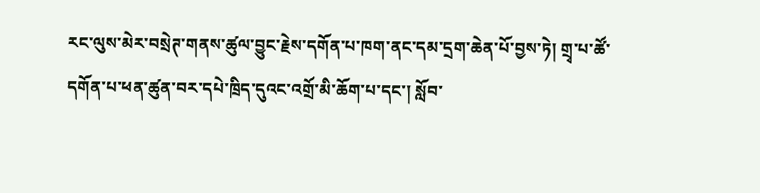རང་ལུས་མེར་བསྲེཊ་གནས་ཚུལ་བྱུང་རྗེས་དགོན་པ་ཁག་ནང་དམ་དྲག་ཆེན་པོ་བྱས་ཏེ། གྲྭ་པ་ཚོ་དགོན་པ་ཕན་ཚུན་བར་དཔེ་ཁྲིད་དུའང་འགྲོ་མི་ཆོག་པ་དང་། སློབ་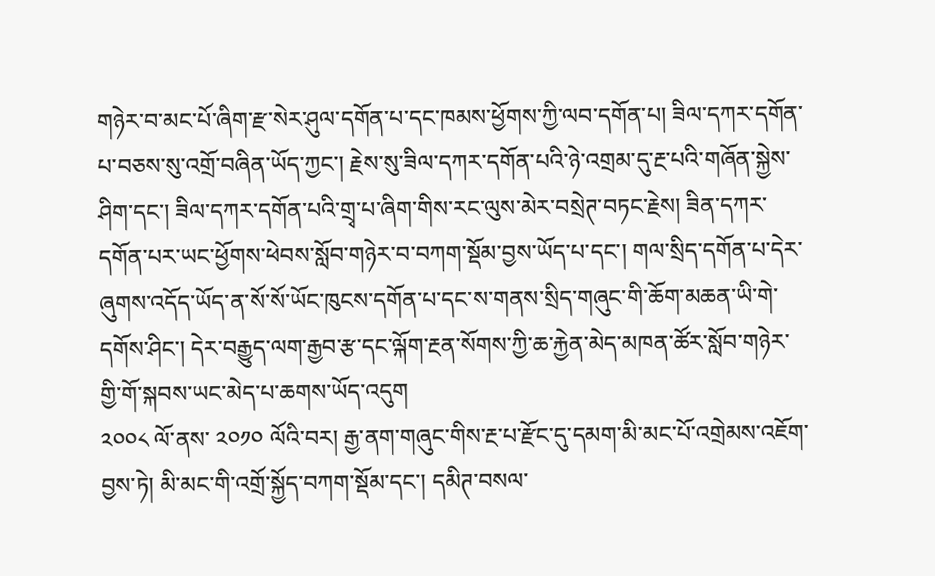གཉེར་བ་མང་པོ་ཞིག་རྫ་སེར་ཤུལ་དགོན་པ་དང་ཁམས་ཕྱོགས་ཀྱི་ལབ་དགོན་པ། ཟིལ་དཀར་དགོན་པ་བཅས་སུ་འགྲོ་བཞིན་ཡོད་ཀྱང་། རྗེས་སུ་ཟིལ་དཀར་དགོན་པའི་ཉེ་འགྲམ་དུ་རྔ་པའི་གཞོན་སྐྱེས་ཤིག་དང་། ཟིལ་དཀར་དགོན་པའི་གྲྭ་པ་ཞིག་གིས་རང་ལུས་མེར་བསྲེཊ་བཏང་རྗེས། ཟིན་དཀར་དགོན་པར་ཡང་ཕྱོགས་ཕེབས་སློབ་གཉེར་བ་བཀག་སྡོམ་བྱས་ཡོད་པ་དང་། གལ་སྲིད་དགོན་པ་དེར་ཞུགས་འདོད་ཡོད་ན་སོ་སོ་ཡོང་ཁུངས་དགོན་པ་དང་ས་གནས་སྲིད་གཞུང་གི་ཆོག་མཆན་ཡི་གེ་དགོས་ཤིང་། དེར་བརྒྱུད་ལག་རྒྱབ་རྩ་དང་ལྐོག་རྔན་སོགས་ཀྱི་ཆ་རྐྱེན་མེད་མཁན་ཚོར་སློབ་གཉེར་གྱི་གོ་སྐབས་ཡང་མེད་པ་ཆགས་ཡོད་འདུག
༢༠༠༨ ལོ་ནས་ ༢༠༡༠ ལོའི་བར། རྒྱ་ནག་གཞུང་གིས་རྔ་པ་རྫོང་དུ་དམག་མི་མང་པོ་འགྲེམས་འཇོག་བྱས་ཏེ། མི་མང་གི་འགྲོ་སྐྱོད་བཀག་སྡོམ་དང་། དམིཊ་བསལ་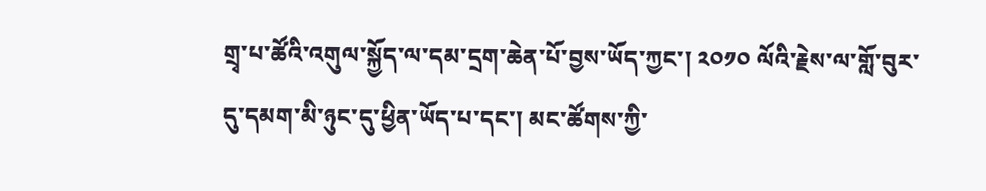གྲྭ་པ་ཚོའི་འགུལ་སྐྱོད་ལ་དམ་དྲག་ཆེན་པོ་བྱས་ཡོད་ཀྱང་། ༢༠༡༠ ལོའི་རྗེས་ལ་གློ་བུར་དུ་དམག་མི་ཉུང་དུ་ཕྱིན་ཡོད་པ་དང་། མང་ཚོགས་ཀྱི་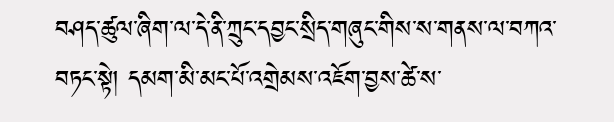བཤད་ཚུལ་ཞིག་ལ་དེ་ནི་ཀྲུང་དབྱང་སྲིད་གཞུང་གིས་ས་གནས་ལ་བཀའ་བཏང་སྟེ། དམག་མི་མང་པོ་འགྲེམས་འཇོག་བྱས་ཚེ་ས་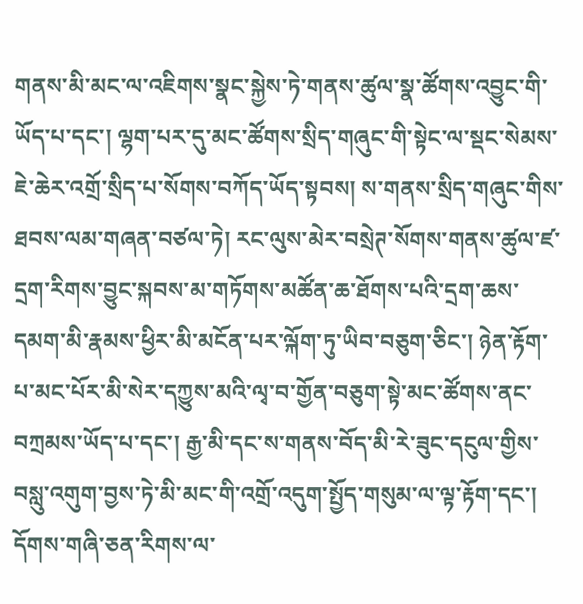གནས་མི་མང་ལ་འཇིགས་སྣང་སྐྱེས་ཏེ་གནས་ཚུལ་སྣ་ཚོགས་འབྱུང་གི་ཡོད་པ་དང་། ལྷག་པར་དུ་མང་ཚོགས་སྲིད་གཞུང་གི་སྟེང་ལ་སྡང་སེམས་ཇེ་ཆེར་འགྲོ་སྲིད་པ་སོགས་བཀོད་ཡོད་སྟབས། ས་གནས་སྲིད་གཞུང་གིས་ཐབས་ལམ་གཞན་བཙལ་ཏེ། རང་ལུས་མེར་བསྲེཊ་སོགས་གནས་ཚུལ་ཛ་དྲག་རིགས་བྱུང་སྐབས་མ་གཏོགས་མཚོན་ཆ་ཐོགས་པའི་དྲག་ཆས་དམག་མི་རྣམས་ཕྱིར་མི་མངོན་པར་ལྐོག་ཏུ་ཡིབ་བཅུག་ཅིང་། ཉེན་རྟོག་པ་མང་པོར་མི་སེར་དཀྱུས་མའི་ལྭ་བ་གྱོན་བཅུག་སྟེ་མང་ཚོགས་ནང་བཀྲམས་ཡོད་པ་དང་། རྒྱ་མི་དང་ས་གནས་བོད་མི་རེ་ཟུང་དངུལ་གྱིས་བསླུ་འགུག་བྱས་ཏེ་མི་མང་གི་འགྲོ་འདུག་སྤྱོད་གསུམ་ལ་ལྟ་རྟོག་དང་། དོགས་གཞི་ཅན་རིགས་ལ་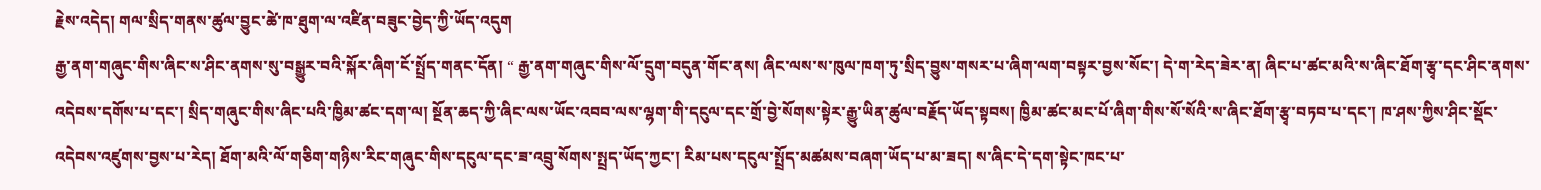རྗེས་འདེད། གལ་སྲིད་གནས་ཚུལ་བྱུང་ཚེ་ཁ་ཐུག་ལ་འཛིན་བཟུང་བྱེད་ཀྱི་ཡོད་འདུག
རྒྱ་ནག་གཞུང་གིས་ཞིང་ས་ཤིང་ནགས་སུ་བསྒྱུར་བའི་སྐོར་ཞིག་ངོ་སྤྲོད་གནང་དོན། “ རྒྱ་ནག་གཞུང་གིས་ལོ་དྲུག་བདུན་གོང་ནས། ཞིང་ལས་ས་ཁུལ་ཁག་ཏུ་སྲིད་བྱུས་གསར་པ་ཞིག་ལག་བསྟར་བྱས་སོང་། དེ་ག་རེད་ཟེར་ན། ཞིང་པ་ཚང་མའི་ས་ཞིང་ཐོག་རྩྭ་དང་ཤིང་ནགས་འདེབས་དགོས་པ་དང་། སྲིད་གཞུང་གིས་ཞིང་པའི་ཁྱིམ་ཚང་དག་ལ། སྔོན་ཆད་ཀྱི་ཞིང་ལས་ཡོང་འབབ་ལས་ལྷག་གི་དངུལ་དང་གྲོ་བྱེ་སོགས་སྟེར་རྒྱུ་ཡིན་ཚུལ་བརྗོད་ཡོད་སྟབས། ཁྱིམ་ཚང་མང་པོ་ཞིག་གིས་སོ་སོའི་ས་ཞིང་ཐོག་རྩྭ་བཏབ་པ་དང་། ཁ་ཤས་ཀྱིས་ཤིང་སྡོང་འདེབས་འཛུགས་བྱས་པ་རེད། ཐོག་མའི་ལོ་གཅིག་གཉིས་རིང་གཞུང་གིས་དངུལ་དང་ཟ་འབྲུ་སོགས་སྤྲད་ཡོད་ཀྱང་། རིམ་པས་དངུལ་སྤྲོད་མཚམས་བཞག་ཡོད་པ་མ་ཟད། ས་ཞིང་དེ་དག་སྟེང་ཁང་པ་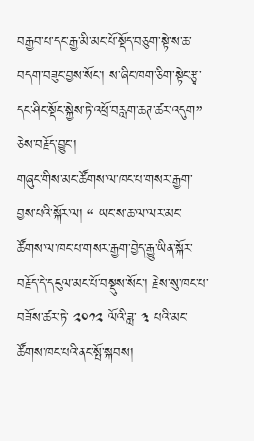བརྒྱབ་པ་དང་རྒྱ་མི་མང་པོ་སྡོད་བཅུག་སྟེ་ས་ཆ་བདག་བཟུང་བྱས་སོང་། ས་ཞིང་ཁག་ཅིག་སྟེང་རྩྭ་དང་ཤིང་སྡོང་སྐྱེས་ཏེ་འཕྲོ་བརླག་ཆཊ་ཚར་འདུག” ཅེས་བརྗོད་བྱུང་།
གཞུང་གིས་མང་ཚོགས་ལ་ཁང་པ་གསར་རྒྱག་བྱས་པའི་སྐོར་ལ། “ ཡང་ས་ཆ་ལ་ལར་མང་ཚོགས་ལ་ཁང་པ་གསར་རྒྱག་བྱེད་རྒྱུ་ཡིན་སྐོར་བརྗོད་དེ་དངུལ་མང་པོ་བསྡུས་སོང་། རྗེས་སུ་ཁང་པ་བཟོས་ཚར་ཏེ་ ༢༠༡༢ ལོའི་ཟླ་ ༣ པའི་མང་ཚོགས་ཁང་པའི་ནང་སྤོ་སྐབས།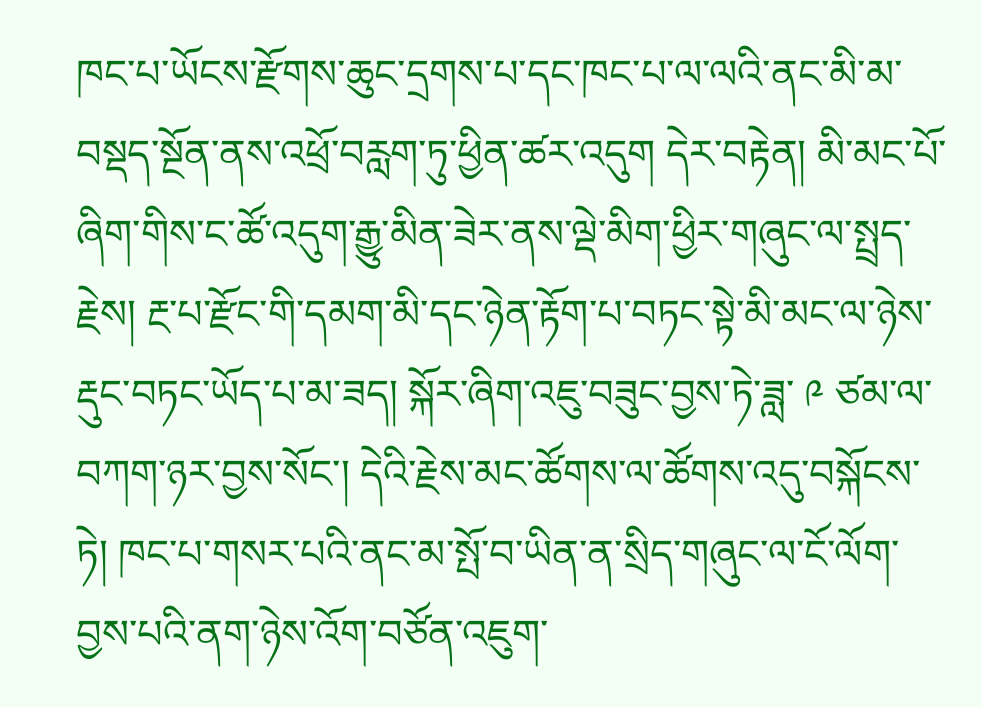ཁང་པ་ཡོངས་རྫོགས་ཆུང་དྲགས་པ་དང་ཁང་པ་ལ་ལའི་ནང་མི་མ་བསྡད་སྔོན་ནས་འཕྲོ་བརླག་ཏུ་ཕྱིན་ཚར་འདུག དེར་བརྟེན། མི་མང་པོ་ཞིག་གིས་ང་ཚོ་འདུག་རྒྱུ་མིན་ཟེར་ནས་ལྡེ་མིག་ཕྱིར་གཞུང་ལ་སྤྲད་རྗེས། རྔ་པ་རྫོང་གི་དམག་མི་དང་ཉེན་རྟོག་པ་བཏང་སྟེ་མི་མང་ལ་ཉེས་རྡུང་བཏང་ཡོད་པ་མ་ཟད། སྐོར་ཞིག་འཇུ་བཟུང་བྱས་ཏེ་ཟླ་ ༩ ཙམ་ལ་བཀག་ཉར་བྱས་སོང་། དེའི་རྗེས་མང་ཚོགས་ལ་ཚོགས་འདུ་བསྐོངས་ཏེ། ཁང་པ་གསར་པའི་ནང་མ་སྤོ་བ་ཡིན་ན་སྲིད་གཞུང་ལ་ངོ་ལོག་བྱས་པའི་ནག་ཉེས་འོག་བཙོན་འཇུག་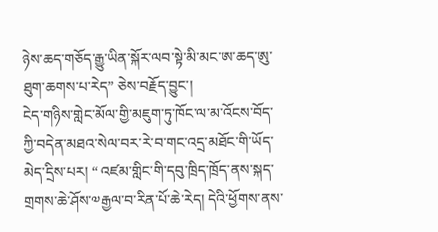ཉེས་ཆད་གཅོད་རྒྱུ་ཡིན་སྐོར་ལབ་སྟེ་མི་མང་ཨ་ཆད་ཨུ་ཐུག་ཆགས་པ་རེད” ཅེས་བརྗོད་བྱུང་།
ངེད་གཉིས་གླེང་མོལ་གྱི་མཇུག་ཏུ་ཁོང་ལ་མ་འོངས་བོད་ཀྱི་བདེན་མཐའ་སེལ་བར་རེ་བ་གང་འདྲ་མཐོང་གི་ཡོད་མེད་དྲིས་པར། “ འཛམ་གླིང་གི་དབུ་ཁྲིད་ཁྲོད་ནས་སྐད་གྲགས་ཆེ་ཤོས་༧རྒྱལ་བ་རིན་པོ་ཆེ་རེད། དེའི་ཕྱོགས་ནས་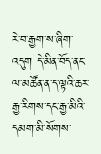རེ་བ་རྒྱག་ས་ཞིག་འདུག དེ་མིན་བོད་ནང་ལ་མཚོན་ན་ད་ལྟའི་ཆར་རྒྱ་རིགས་དང་རྒྱ་མིའི་དམག་མི་སོགས་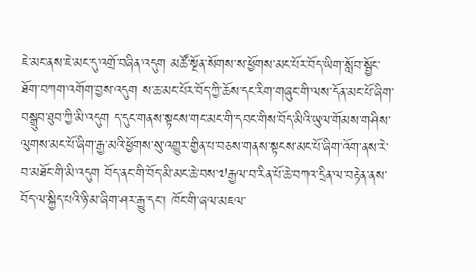ཇེ་མང་ནས་ཇེ་མང་དུ་འགྲོ་བཞིན་འདུག མཚོ་སྔོན་སོགས་ས་ཕྱོགས་མང་པོར་བོད་ཡིག་སློབ་སྦྱོང་ཐོག་བཀག་འགོག་བྱས་འདུག ས་ཆ་མང་པོར་བོད་ཀྱི་ཆོས་དང་རིག་གཞུང་གི་ལས་དོན་མང་པོ་ཞིག་བསྒྲུབ་ཐུབ་ཀྱི་མི་འདུག ད་དུང་གནས་སྟངས་གང་མང་གི་དབང་གིས་བོད་མིའི་ཡུལ་གོམས་གཤིས་ལུགས་མང་པོ་ཞིག་རྒྱ་མའི་ཕྱོགས་སུ་འགྱུར་གྱིན་པ་བཅས་གནས་སྟངས་མང་པོ་ཞིག་འོག་ནས་རེ་བ་མཐོང་གི་མི་འདུག བོད་ནང་གི་བོད་མི་མང་ཆེ་བས་༧རྒྱལ་བ་རིན་པོ་ཆེ་བཀའ་དྲིན་ལ་བརྟེན་ནས་བོད་ལ་སྐྱིད་པའི་ཉི་མ་ཞིག་ཤར་རྒྱུ་དང་། ཁོང་གི་ཞལ་མཇལ་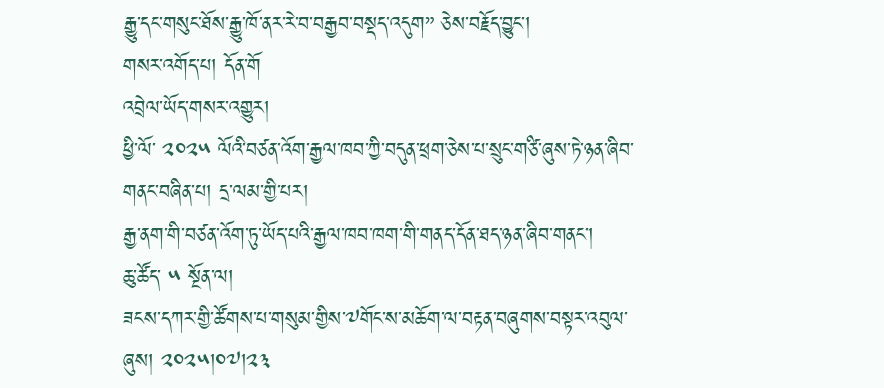རྒྱུ་དང་གསུང་ཐོས་རྒྱུ་ཁོ་ནར་རེ་བ་བརྒྱབ་བསྡད་འདུག” ཅེས་བརྗོད་བྱུང་།
གསར་འགོད་པ། དོན་གོ
འབྲེལ་ཡོད་གསར་འགྱུར།
ཕྱི་ལོ་ ༢༠༢༥ ལོའི་བཙན་འོག་རྒྱལ་ཁབ་ཀྱི་བདུན་ཕྲག་ཅེས་པ་སྲུང་གཙི་ཞུས་ཏེ་ཉན་ཞིབ་གནང་བཞིན་པ། དྲ་ལམ་གྱི་པར།
རྒྱ་ནག་གི་བཙན་འོག་ཏུ་ཡོད་པའི་རྒྱལ་ཁབ་ཁག་གི་གནད་དོན་ཐད་ཉན་ཞིབ་གནང་།
ཆུ་ཚོད་ ༥ སྔོན་ལ།
ཟངས་དཀར་གྱི་ཚོགས་པ་གསུམ་གྱིས་༧གོང་ས་མཆོག་ལ་བརྟན་བཞུགས་བསྟར་འབུལ་ཞུས། ༢༠༢༥།༠༧།༢༣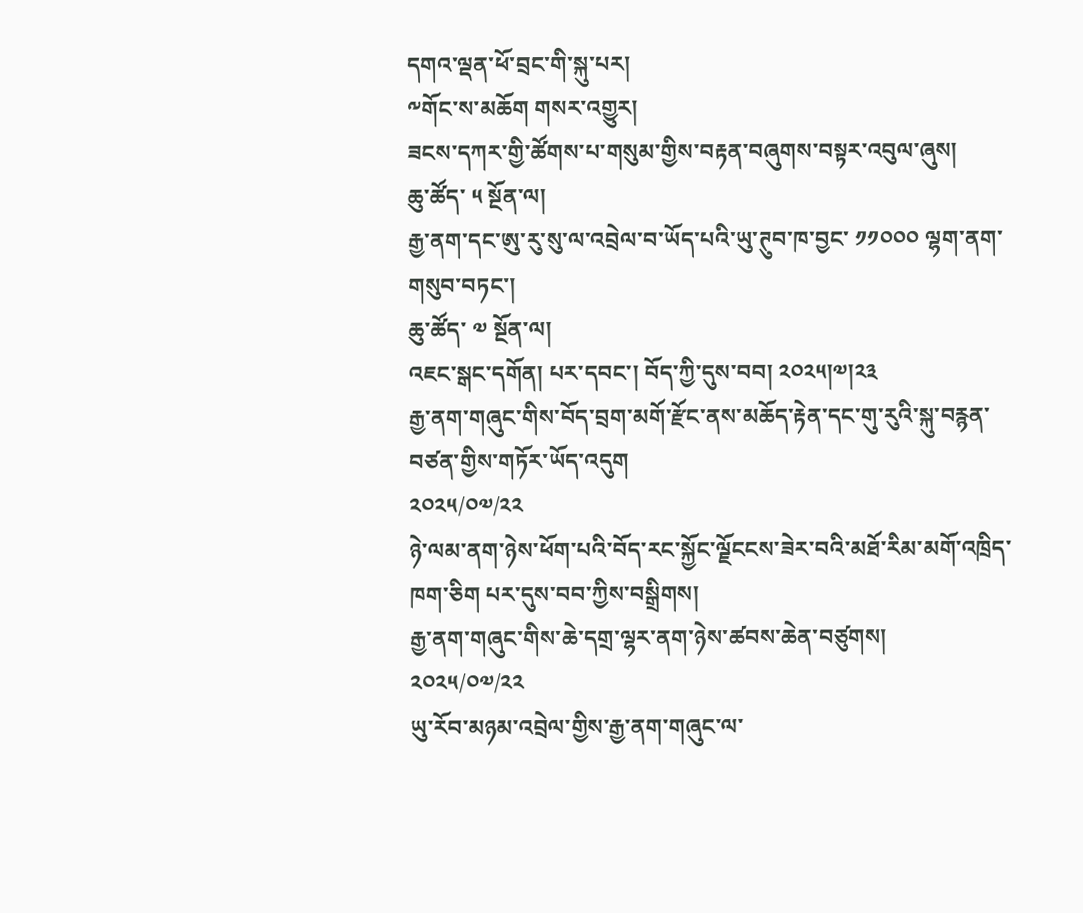དགའ་ལྡན་ཕོ་བྲང་གི་སྐུ་པར།
༸གོང་ས་མཆོག གསར་འགྱུར།
ཟངས་དཀར་གྱི་ཚོགས་པ་གསུམ་གྱིས་བརྟན་བཞུགས་བསྟར་འབུལ་ཞུས།
ཆུ་ཚོད་ ༥ སྔོན་ལ།
རྒྱ་ནག་དང་ཨུ་རུ་སུ་ལ་འབྲེལ་བ་ཡོད་པའི་ཡུ་ཊུབ་ཁ་བྱང་ ༡༡༠༠༠ ལྷག་ནག་གསུབ་བཏང་།
ཆུ་ཚོད་ ༧ སྔོན་ལ།
འཇང་སྒང་དགོན། པར་དབང་། བོད་ཀྱི་དུས་བབ། ༢༠༢༥།༧།༢༣
རྒྱ་ནག་གཞུང་གིས་བོད་བྲག་མགོ་རྫོང་ནས་མཆོད་རྟེན་དང་གུ་རུའི་སྐུ་བརྙན་བཙན་གྱིས་གཏོར་ཡོད་འདུག
༢༠༢༥/༠༧/༢༢
ཉེ་ལམ་ནག་ཉེས་ཕོག་པའི་བོད་རང་སྐྱོང་ལྗོངངས་ཟེར་བའི་མཐོ་རིམ་མགོ་འཁྲིད་ཁག་ཅིག པར་དུས་བབ་ཀྱིས་བསྒྲིགས།
རྒྱ་ནག་གཞུང་གིས་ཆེ་དགྲ་ལྷར་ནག་ཉེས་ཚབས་ཆེན་བཙུགས།
༢༠༢༥/༠༧/༢༢
ཡུ་རོབ་མཉམ་འབྲེལ་གྱིས་རྒྱ་ནག་གཞུང་ལ་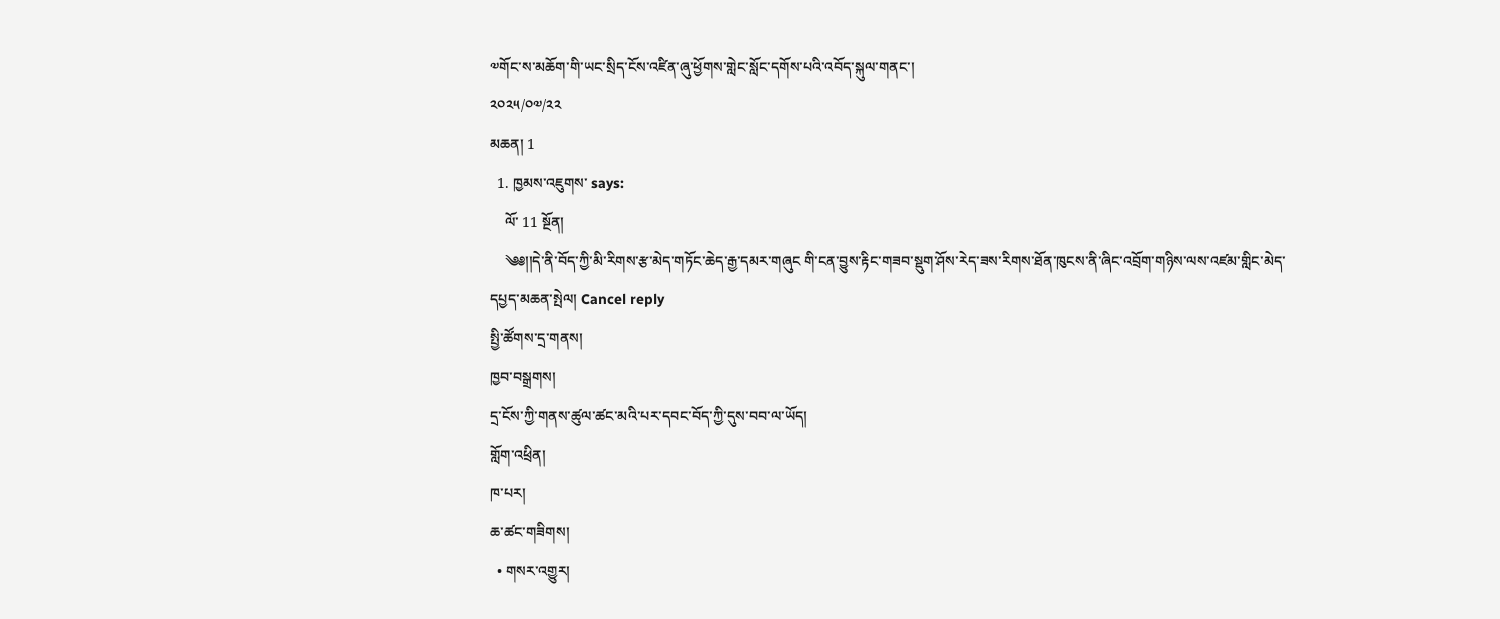༧གོང་ས་མཆོག་གི་ཡང་སྲིད་ངོས་འཛིན་ཞུ་ཕྱོགས་གླེང་སློང་དགོས་པའི་འབོད་སྐུལ་གནང་།
༢༠༢༥/༠༧/༢༢
མཆན། 1
  1. ཁྱམས་འཇུགས་ says:
    ལོ་ 11 སྔོན།
    ༄༅།།དེ་ནི་བོད་ཀྱི་མི་རིགས་རྩ་མེད་གཏོང་ཆེད་རྒྱ་དམར་གཞུང གི་ངན་བྱུས་རྟིང་གཟབ་སྡུག་ཤོས་རེད་ཟས་རིགས་ཐོན་ཁུངས་ནི་ཞིང་འབྲོག་གཉིས་ལས་འཛམ་གླིང་མེད་
དཔྱད་མཆན་སྤེལ། Cancel reply
སྤྱི་ཚོགས་དྲ་གནས།
ཁྱབ་བསྒྲགས།
དྲ་ངོས་ཀྱི་གནས་ཚུལ་ཚང་མའི་པར་དབང་བོད་ཀྱི་དུས་བབ་ལ་ཡོད།
གློག་འཕྲིན།
ཁ་པར།
ཆ་ཚང་གཟིགས།
  • གསར་འགྱུར།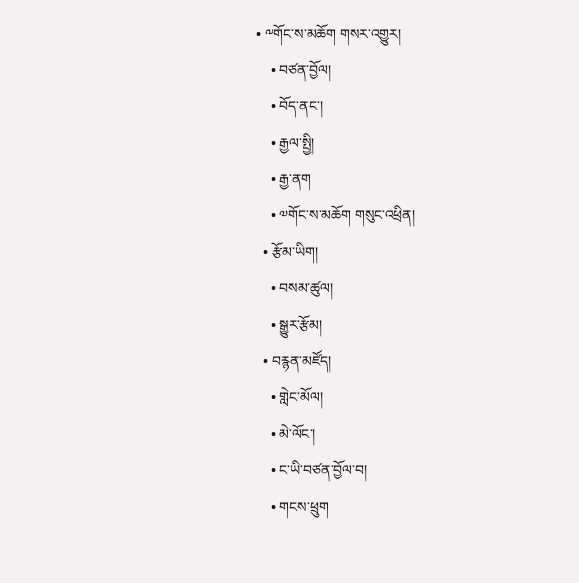• ༸གོང་ས་མཆོག གསར་འགྱུར།
    • བཙན་བྱོལ།
    • བོད་ནང་།
    • རྒྱལ་སྤྱི།
    • རྒྱ་ནག
    • ༧གོང་ས་མཆོག གསུང་འཕྲིན།
  • རྩོམ་ཡིག།
    • བསམ་ཚུལ།
    • སྒྱུར་རྩོམ།
  • བརྙན་མཛོད།
    • གླེང་མོལ།
    • མེ་ལོང་།
    • ང་ཡི་བཙན་བྱོལ་བ།
    • གངས་ཕྲུག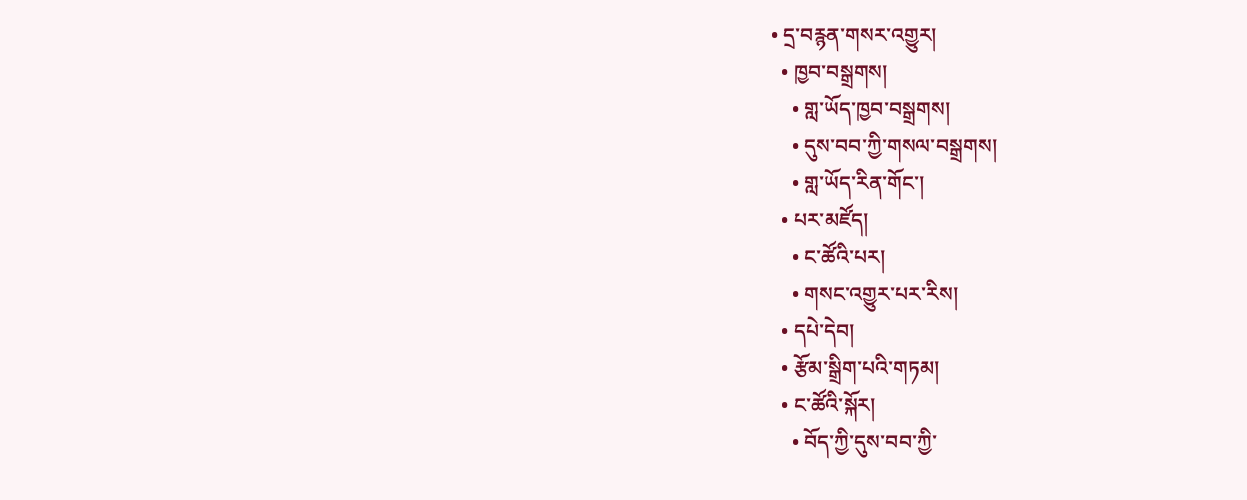• དྲ་བརྙན་གསར་འགྱུར།
  • ཁྱབ་བསྒྲགས།
    • གླ་ཡོད་ཁྱབ་བསྒྲགས།
    • དུས་བབ་ཀྱི་གསལ་བསྒྲགས།
    • གླ་ཡོད་རིན་གོང་།
  • པར་མཛོད།
    • ང་ཚོའི་པར།
    • གསང་འགྱུར་པར་རིས།
  • དཔེ་དེབ།
  • རྩོམ་སྒྲིག་པའི་གཏམ།
  • ང་ཚོའི་སྐོར།
    • བོད་ཀྱི་དུས་བབ་ཀྱི་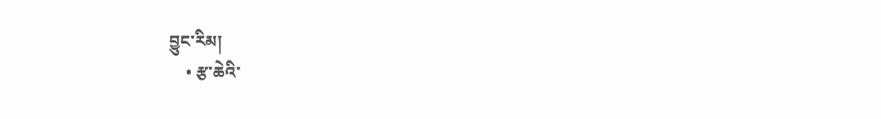བྱུང་རིམ།
    • རྩ་ཆེའི་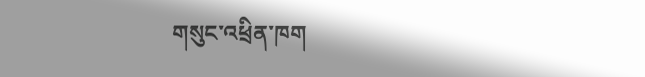གསུང་འཕྲིན་ཁག